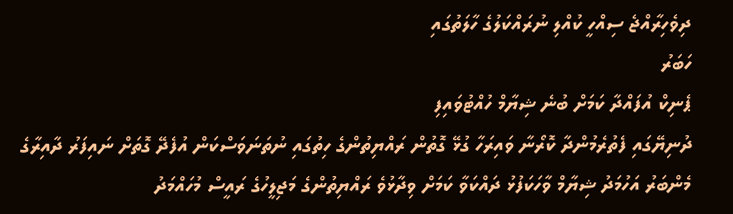ދިވެހިރާއްޖެ ސިއްހީ ކުއްލި ނުރައްކަލުގެ ހާލަތުގައި
ހަބަރު
ޕެނިކް އުފައްދާ ކަމަށް ބުނެ ޝިޔާމް ހުއްޓުވައިފި
ދުނިޔޭގައި ފެތުރެމުންދާ ކޮރޯނާ ވައިރަހާ ގުޅޭ ގޮތުން ރައްޔިތުންގެ ހިތުގައި ނުތަނަވަސްކަން އުފެދޭ ގޮތަށް ނައިފަރު ދާއިރާގެ މެންބަރު އަހުމަދު ޝިޔާމް ވާހަކަފުޅު ދައްކަވާ ކަމަށް ވިދާޅުވެ ރައްޔިތުންގެ މަޖިލީހުގެ ރައީސް މުހައްމަދު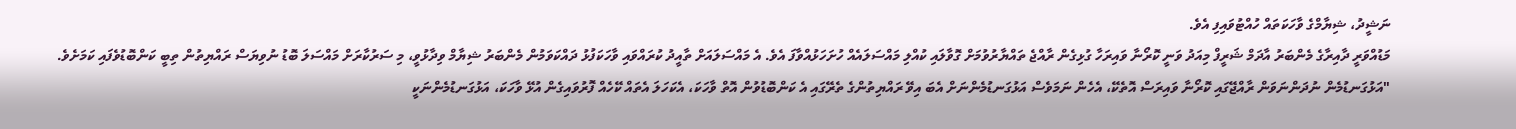ނަޝީދު، ޝިޔާމްގެ ވާހަކަތައް ހުއްޓުވައިފި އެވެ.
މަޑުއްވަރީ ދާއިރާގެ މެންބަރު އާދަމް ޝަރީފް މިއަދު ވަނީ ކޮރޯނާ ވައިރަހާ ގުޅިގެން ރާއްޖެ ތައްޔާރުވުމަށް ގޮވާލައި ކުއްލި މައްސަލައެއް ހުށަހަޅުއްވާފަ އެވެ. އެ މައްސަލައަށް ތާއީދު ކުރައްވައި ވާހަކަފުޅު ދައްކަވަމުން މެންބަރު ޝިޔާމް ވިދާޅުވީ، މި ސަރުކާރަށް މައްސަލަ ބޮޑު ނުވިޔަސް ރައްޔިތުން ތިބީ ކަންބޮޑުވެފައި ކަމަށެވެ.
"އަޅުގަނޑުމެން ނުދަންނަވަން ރާއްޖޭގައި ކޮރޯނާ ވައިރަސް އޮތެކޭ، އެހެން ނަމަވެސް އަޅުގަނޑުމެންނަށް އެބަ އިވޭ ރައްޔިތުންގެ ތެރޭގައި އެ ކަންބޮޑުވުން އޮތް ވާހަކަ، އެކަހަލަ އެތައް ކޭހެއް ފޮރުވައިގެން އުޅޭ ވާހަކަ، އަޅުގަނޑުމެންނަކީ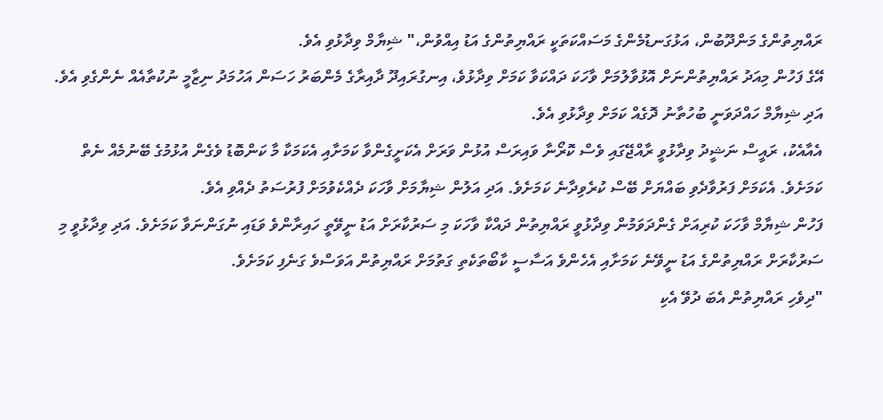ރައްޔިތުންގެ މަންދޫބުން، އަޅުގަނޑުމެންގެ މަސައްކަތަކީ ރައްޔިތުންގެ އަޑު އިއްވުން،" ޝިޔާމް ވިދާޅުވި އެވެ.
އޭގެ ފަހުން މިއަދު ރައްޔިތުންނަށް އޮޅުވާލުމަށް ވާހަކަ ދައްކަވާ ކަމަށް ވިދާޅުވެ، އިނގުރައިދޫ ދާއިރާގެ މެންބަރު ހަސަން އަހުމަދު ނިޒާމީ ނުކުތާއެއް ނެންގެވި އެވެ. އަދި ޝިޔާމް ހައްދަވަނީ ބުހުތާނު ދޮގެއް ކަމަށް ވިދާޅުވި އެވެ.
އެއާއެކު، ރައީސް ނަޝީދު ވިދާޅުވީ ރާއްޖޭގައި ވެސް ކޮރޯނާ ވައިރަސް އުޅުން ވަރަށް އެކަށީގެންވާ ކަމަށާއި އެކަމަކާ މާ ކަންބޮޑު ވެގެން އުޅުމުގެ ބޭނުމެއް ނެތް ކަމަށެވެ. އެކަމަށް ފަރުވާދެވި ބައްޔަށް ބޭސް ކުރެވިދާނެ ކަމަށެވެ. އަދި އަލުން ޝިޔާމަށް ވާހަކަ ދެއްކެވުމަށް ފުރުސަތު ދެއްވި އެވެ.
ފަހުން ޝިޔާމް ވާހަކަ ކުރިއަށް ގެންދަވަމުން ވިދާޅުވީ ރައްޔިތުން ދައްކާ ވާހަކަ މި ސަރުކާރަށް އަޑު ނީވޭތީ ހައިރާންވެ ވަޑައި ނުގަންނަވާ ކަމަށެވެ. އަދި ވިދާޅުވީ މި ސަރުކާރަށް ރައްޔިތުންގެ އަޑު ނީވޭނެ ކަމަށާއި އެހެންވެ އަސާސީ ކާބޯތަކެތި ގަތުމަށް ރައްޔިތުން އަވަސްވެ ގަނެފި ކަމަށެވެ.
"ދިވެހި ރައްޔިތުން އެބަ ދުވޭ އެކި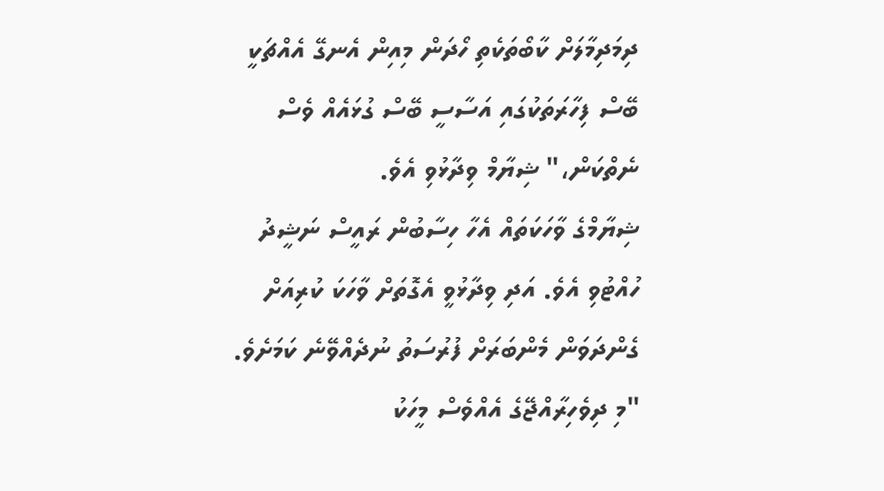ދިމަދިމާލަށް ކާބޯތަކެތި ހޯދަން މިއިން އެނގޭ އެއްޗަކީ ބޭސް ފިހާރަތަކުގައި އަސާސީ ބޭސް ގުޅައެއް ވެސް ނެތްކަން،" ޝިޔާމް ވިދާޅުވި އެވެ.
ޝިޔާމްގެ ވާހަކަތައް އެހާ ހިސާބުން ރައީސް ނަޝީދު ހުއްޓުވި އެވެ. އަދި ވިދާޅުވީ އެގޮތަށް ވާހަކަ ކުރިއަށް ގެންދަވަން މެންބަރަށް ފުރުސަތު ނުދެއްވޭނެ ކަމަށެވެ.
"މި ދިވެހިރާއްޖޭގެ އެއްވެސް މީހަކު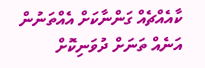ކާއެއްޗެއް ގަންނާކަށް އެއްތަނުން އަނެއް ތަނަށް ދުވަނިކޮށް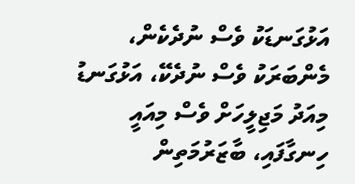އަޅުގަނޑަކު ވެސް ނުދެކެން، މެންބަރަކު ވެސް ނުދެކޭ، އަޅުގަނޑު މިއަދު މަޖިލީހަށް ވެސް މިއައީ ހިނގާފައި، ބާޒަރުމަތިން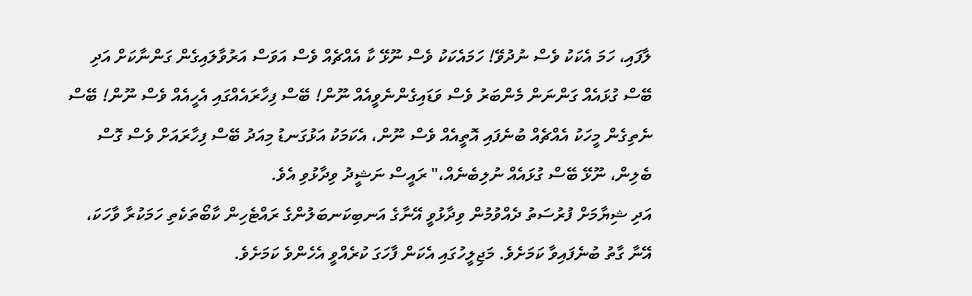ލާފައި، ހަމަ އެކަކު ވެސް ނުދުވޭ! ހަމައެކަކު ވެސް ނޫޅޭ ކާ އެއްޗެއް ވެސް އަވަސް އަރުވާލައިގެން ގަންނާކަށް އަދި ބޭސް ގުޅައެއް ގަންނަން މެންބަރު ވެސް ވަޑައިގެންނެވީއެއް ނޫން! ބޭސް ފިހާރައެއްގައި އެހީއެއް ވެސް ނޫން! ބޭސް ނެތިގެން މީހަކު އެއްޗެއް ބުނެފައި އޮތީއެއް ވެސް ނޫން، އެކަމަކު އަޅުގަނޑު މިއަދު ބޭސް ފިހާރައަށް ވެސް ގޮސް ބެލިން، ނޫޅޭ ބޭސް ގުޅައެއް ނުލިބެނެއް،" ރައީސް ނަޝީދު ވިދާޅުވި އެވެ.
އަދި ޝިޔާމަށް ފުރުސަތު ދެއްވުމުން ވިދާޅުވީ އޭނާގެ އަނބިކަނބަލުންގެ ރައްޓެހިން ކާބޯތަކެތި ހަމަކުރާ ވާހަކަ، އޭނާ ގާތު ބުނެފައިވާ ކަމަށެވެ. މަޖިލީހުގައި އެކަން ފާހަގަ ކުރެއްވީ އެހެންވެ ކަމަށެވެ.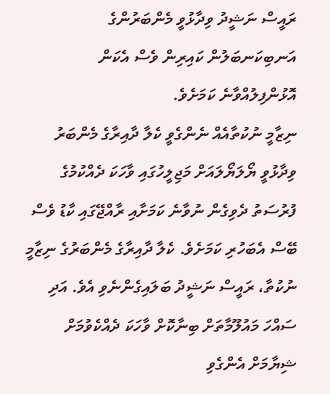ރައީސް ނަޝީދު ވިދާޅުވީ މެންބަރުންގެ އަނބިކަނބަލުން ކައިރިން ވެސް އެކަން އޮޅުންފިލުއްވާނެ ކަމަށެވެ.
ނިޒާމީ ނުކުތާއެއް ނެންގެވީ ކެލާ ދާއިރާގެ މެންބަރު ވިދާޅުވީ ޔޯލަޔޯލައަށް މަޖިލީހުގައި ވާހަކަ ދެއްކުމުގެ ފުރުސަތު ދެވިގެން ނުވާނެ ކަމަށާއި ރާއްޖޭގައި ކާޑު ވެސް ބޭސް އެބަހުރި ކަމަށެވެ. ކެލާ ދާއިރާގެ މެންބަރުގެ ނިޒާމީ ނުކުތާ، ރައީސް ނަޝީދު ބަލައިގެންނެވި އެވެ. އަދި ސައްހަ މައުލޫމާތަށް ބިނާކޮށް ވާހަކަ ދެއްކެވުމަށް ޝިޔާމަށް އެންގެވި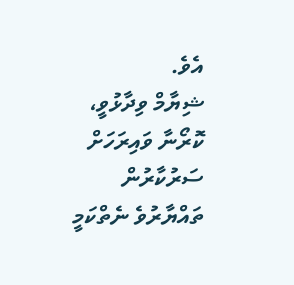އެވެ.
ޝިޔާމް ވިދާޅުވީ، ކޮރޯނާ ވައިރަހަށް ސަރުކާރުން ތައްޔާރުވެ ނެތްކަމީ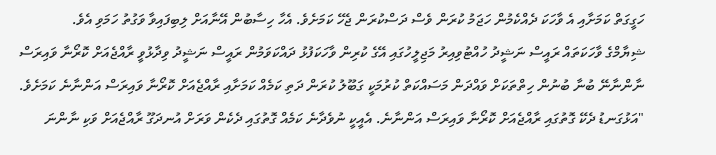ހަގީގަތް ކަމަށާއި އެ ވާހަކަ ދެއްކެމުން ހަޖަމު ކުރަން ވެސް ދަސްކުރަން ޖެހޭ ކަމަށެވެ. އެހާ ހިސާބުން އޭނާއަށް ލިބިފައިވާ ވަގުތު ހަމަވި އެވެ.
ޝިޔާމްގެ ވާހަކަތައް ރައީސް ނަޝީދު ހުއްޓުވިއިރު މަޖިލީހުގައި އޭގެ ކުރިން ވާހަކަފުޅު ދައްކަވަމުން ރައީސް ނަޝީދު ވިދާޅުވީ ރާއްޖެއަށް ކޮރޯނާ ވައިރަސް ނާންނާނޭ ބުނާ ބުނުން ހިތްތަކަށް ވައްދަން މަސައްކަތް ކުރުމަކީ ގަބޫލު ކުރަން ދަތި ކަމެއް ކަމަށާއި ރާއްޖެއަށް ކޮރޯނާ ވައިރަސް އަންނާނެ ކަމަށެވެ.
"އަޅުގަނޑު ދެކޭ ގޮތުގައި ރާއްޖެއަށް ކޮރޯނާ ވައިރަސް އަންނާނެ. އެއީކީ ނުވެދާނެ ކަމެއް ގޮތުގައި ދެކެން ވަރަށް އުނދަގޫ ރާއްޖެއަށް ވަކި ނާންނަ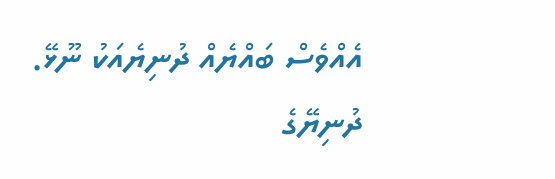އެއްވެސް ބައްޔެއް ދުނިޔެއަކު ނޫޅޭ. ދުނިޔޭގެ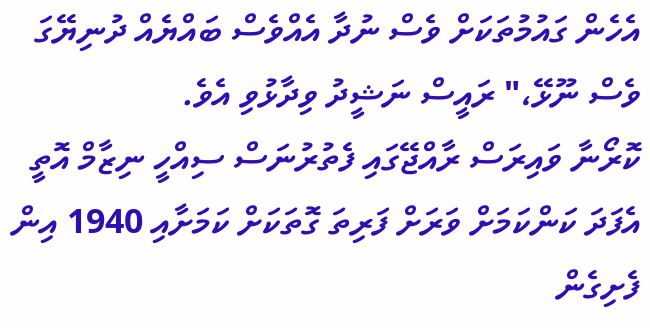އެހެން ގައުމުތަކަށް ވެސް ނުދާ އެއްވެސް ބައްޔެއް ދުނިޔޭގަ ވެސް ނޫޅޭ،" ރައީސް ނަޝީދު ވިދާޅުވި އެވެ.
ކޮރޯނާ ވައިރަސް ރާއްޖޭގައި ފެތުރުނަސް ސިއްހީ ނިޒާމް އޮތީ އެފަދަ ކަންކަމަށް ވަރަށް ފަރިތަ ގޮތަކަށް ކަމަށާއި 1940 އިން ފެށިގެން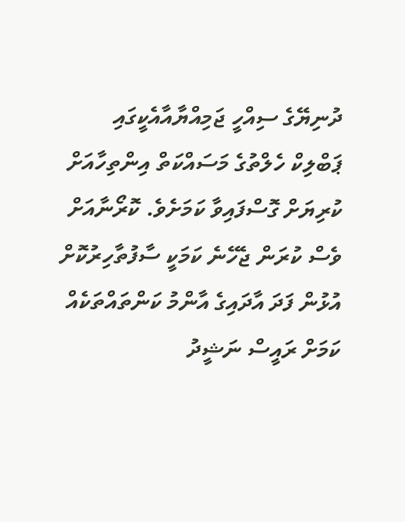ދުނިޔޭގެ ސިއްހީ ޖަމިއްޔާއާއެކީގައި ޕަބްލިކް ހެލްތުގެ މަސައްކަތް އިންތިހާއަށް ކުރިޔަށް ގޮސްފައިވާ ކަމަށެވެ. ކޮރޯނާއަށް ވެސް ކުރަން ޖެހޭނެ ކަމަކީ ސާފުތާހިރުކޮށް އުޅުން ފަދަ އާދައިގެ އާންމު ކަންތައްތަކެއް ކަމަށް ރައީސް ނަޝީދު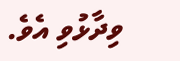ވިދާޅުވި އެވެ.